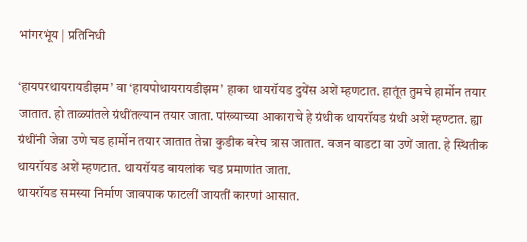भांगरभूंय | प्रतिनिधी

‘हायपरथायरायडीझम’ वा ‘हायपोथायरायडीझम’ हाका थायरॉयड दुयेंस अशें म्हणटात. हातूंत तुमचे हार्मोन तयार जातात. हो ताळ्यांतले ग्रंथींतल्यान तयार जाता. पांख्याच्या आकाराचे हे ग्रंथीक थायरॉयड ग्रंथी अशें म्हण्टात. ह्या ग्रंथींनी जेन्ना उणे चड हार्मोन तयार जातात तेन्ना कुडीक बरेच त्रास जातात. वजन वाडटा वा उणें जाता. हे स्थितीक थायरॉयड अशें म्हणटात. थायरॉयड बायलांक चड प्रमाणांत जाता.
थायरॉयड समस्या निर्माण जावपाक फाटलीं जायतीं कारणां आसात.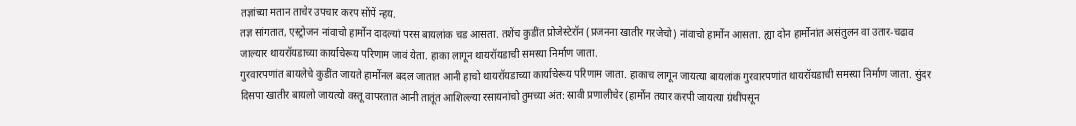तज्ञांच्या मतान ताचेर उपचार करप सोंपें न्हय.
तज्ञ सांगतात, एस्ट्रोजन नांवाचो हार्मोन दादल्यां परस बायलांक चड आसता. तशेंच कुडींत प्रोजेस्टेरॉन (प्रजनना खातीर गरजेचो) नांवाचो हार्मोन आसता. ह्या दोन हार्मोनांत असंतुलन वा उतार-चढाव जाल्यार थायरॉयडाच्या कार्याचेरूय परिणाम जावं येता. हाका लागून थायरॉयडाची समस्या निर्माण जाता.
गुरवारपणांत बायलेचे कुडींत जायते हार्मोनल बदल जातात आनी हाचो थायरॉयडाच्या कार्याचेरूय परिणाम जाता. हाकाच लागून जायत्या बायलांक गुरवारपणांत थायरॉयडाची समस्या निर्माण जाता. सुंदर दिसपा खातीर बायलो जायत्यो वस्तू वापरतात आनी तातूंत आशिल्ल्या रसायनांचो तुमच्या अंत: स्रावी प्रणालीचेर (हार्मोन तयार करपी जायत्या ग्रंथींपसून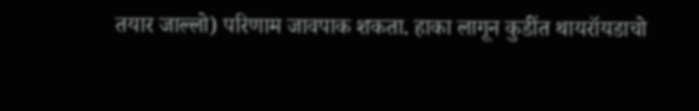तयार जाल्लो) परिणाम जावपाक शकता. हाका लागून कुडींत थायरॉयडाचो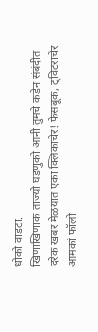धोको वाडटा.
खिणाखिणाक ताज्यो घडणुको आनी तुमचे कडेन संबंदीत दरेक खबर मेळयात एका क्लिकाचेर! फेसबूक, ट्विटराचेर आमकां फॉलो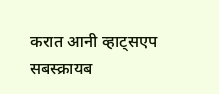करात आनी व्हाट्सएप सबस्क्रायब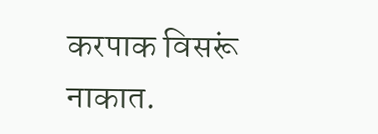करपाक विसरूं नाकात.